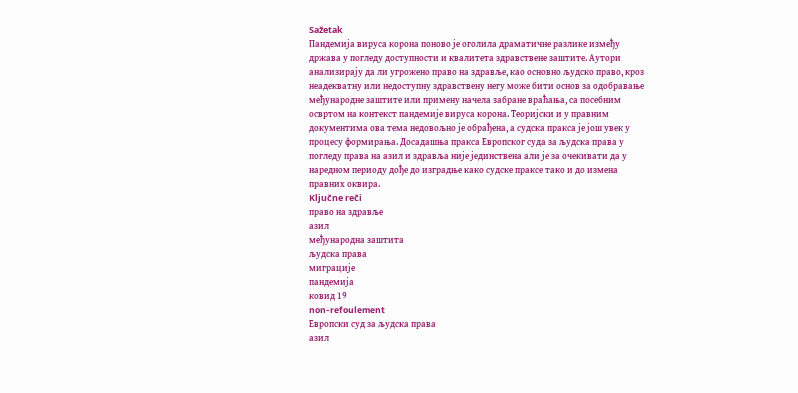Sažetak
Пандемија вируса корона поново је оголила драматичне разлике између држава у погледу доступности и квалитета здравствене заштите. Аутори анализирају да ли угрожено право на здравље, као основно људско право, кроз неадекватну или недоступну здравствену негу може бити основ за одобравање међународне заштите или примену начела забране враћања, са посебним освртом на контекст пандемије вируса корона. Теоријски и у правним документима ова тема недовољно је обрађена, а судска пракса је још увек у процесу формирања. Досадашња пракса Европског суда за људска права у погледу права на азил и здравља није јединствена али је за очекивати да у наредном периоду дође до изградње како судске праксе тако и до измена правних оквира.
Ključne reči
право на здравље
азил
међународна заштита
људска права
миграције
пандемија
ковид 19
non-refoulement
Европски суд за људска права
азил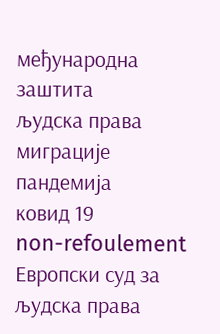међународна заштита
људска права
миграције
пандемија
ковид 19
non-refoulement
Европски суд за људска права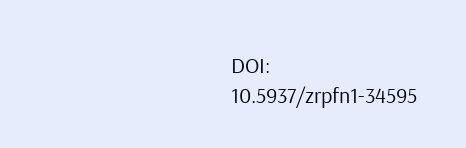DOI:
10.5937/zrpfn1-34595